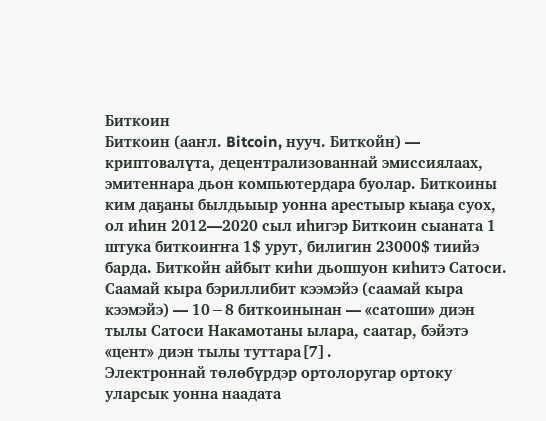Биткоин
Биткоин (ааҥл. Bitcoin, нууч. Биткойн) — криптовалүта, децентрализованнай эмиссиялаах, эмитеннара дьон компьютердара буолар. Биткоины ким даҕаны былдьыыр уонна арестыыр кыаҕа суох, ол иһин 2012—2020 сыл иһигэр Биткоин сыаната 1 штука биткоиҥҥа 1$ урут, билигин 23000$ тиийэ барда. Биткойн айбыт киһи дьоппуон киһитэ Сатоси.
Саамай кыра бэриллибит кээмэйэ (саамай кыра кээмэйэ) — 10−8 биткоинынан — «сатоши» диэн тылы Сатоси Накамотаны ылара, саатар, бэйэтэ «цент» диэн тылы туттара[7].
Электроннай төлөбүрдэр ортолоругар ортоку уларсык уонна наадата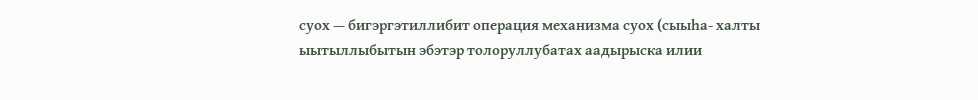суох — бигэргэтиллибит операция механизма суох (сыыһа- халты ыытыллыбытын эбэтэр толоруллубатах аадырыска илии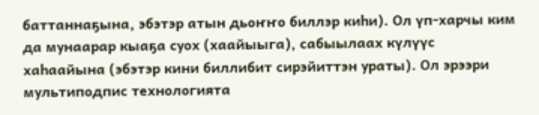баттаннаҕына, эбэтэр атын дьоҥҥо биллэр киһи). Ол үп-харчы ким да мунаарар кыаҕа суох (хаайыыга), сабыылаах күлүүс хаһаайына (эбэтэр кини биллибит сирэйиттэн ураты). Ол эрээри мультиподпис технологията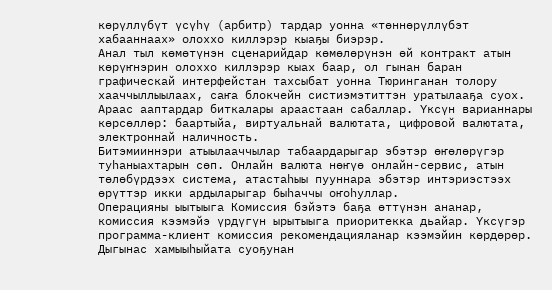көрүллүбүт үсүһү (арбитр) тардар уонна «төннөрүллүбэт хабааннаах» олоххо киллэрэр кыаҕы биэрэр.
Анал тыл көмөтүнэн сценарийдар көмөлөрүнэн өй контракт атын көрүҥнэрин олоххо киллэрэр кыах баар, ол гынан баран графическай интерфейстан тахсыбат уонна Тюринганан толору хааччыллыылаах, саҥа блокчейн систиэмэтиттэн уратылааҕа суох.
Араас ааптардар биткалары араастаан сабаллар. Үксүн варианнары көрсөллөр: баартыйа, виртуальнай валютата, цифровой валютата, электроннай наличность.
Битэмииннэри атыылааччылар табаардарыгар эбэтэр өҥөлөрүгэр туһаныахтарын сөп. Онлайн валюта нөҥүө онлайн-сервис, атын төлөбүрдээх система, атастаһыы пууннара эбэтэр интэриэстээх өрүттэр икки ардыларыгар быһаччы оҥоһуллар.
Операцияны ыытыыга Комиссия бэйэтэ баҕа өттүнэн ананар, комиссия кээмэйэ үрдүгүн ырытыыга приоритекка дьайар. Үксүгэр программа-клиент комиссия рекомендацияланар кээмэйин көрдөрөр. Дыгынас хамыыһыйата суоҕунан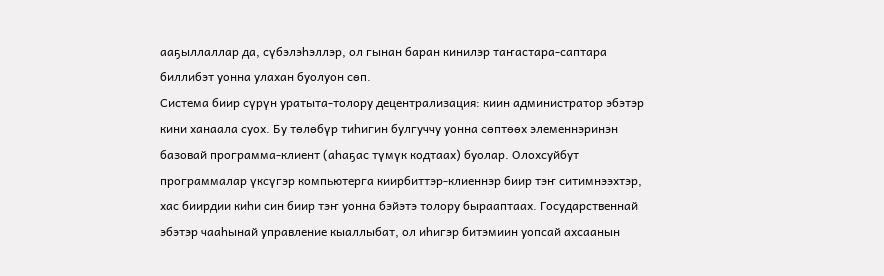ааҕыллаллар да, сүбэлэһэллэр, ол гынан баран кинилэр таҥастара-саптара биллибэт уонна улахан буолуон сөп.
Система биир сүрүн уратыта-толору децентрализация: киин администратор эбэтэр кини ханаала суох. Бу төлөбүр тиһигин булгуччу уонна сөптөөх элеменнэринэн базовай программа-клиент (аһаҕас түмүк кодтаах) буолар. Олохсуйбут программалар үксүгэр компьютерга киирбиттэр-клиеннэр биир тэҥ ситимнээхтэр, хас биирдии киһи син биир тэҥ уонна бэйэтэ толору бырааптаах. Государственнай эбэтэр чааһынай управление кыаллыбат, ол иһигэр битэмиин уопсай ахсаанын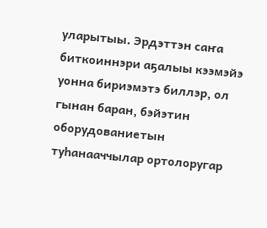уларытыы. Эрдэттэн саҥа биткоиннэри аҕалыы кээмэйэ уонна бириэмэтэ биллэр, ол гынан баран, бэйэтин оборудованиетын туһанааччылар ортолоругар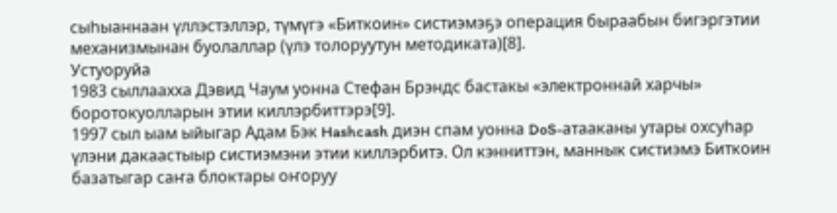сыһыаннаан үллэстэллэр, түмүгэ «Биткоин» систиэмэҕэ операция быраабын бигэргэтии механизмынан буолаллар (үлэ толоруутун методиката)[8].
Устуоруйа
1983 сыллаахха Дэвид Чаум уонна Стефан Брэндс бастакы «электроннай харчы» боротокуолларын этии киллэрбиттэрэ[9].
1997 сыл ыам ыйыгар Адам Бэк Hashcash диэн спам уонна DoS-атааканы утары охсуһар үлэни дакаастыыр систиэмэни этии киллэрбитэ. Ол кэнниттэн, маннык систиэмэ Биткоин базатыгар саҥа блоктары оҥоруу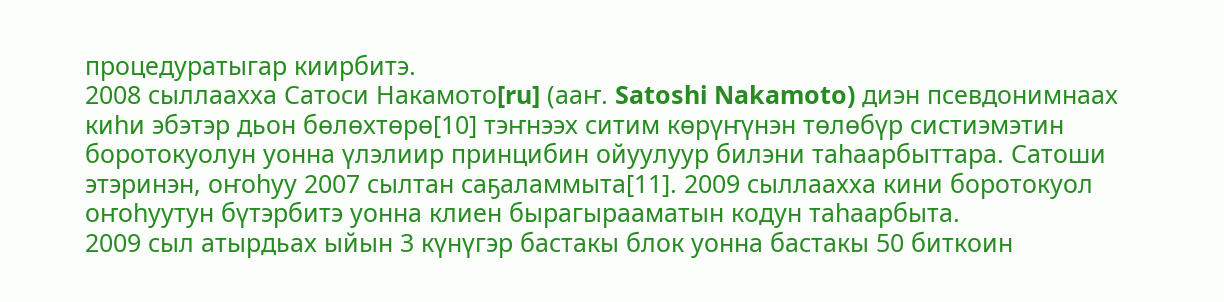процедуратыгар киирбитэ.
2008 сыллаахха Сатоси Накамото[ru] (ааҥ. Satoshi Nakamoto) диэн псевдонимнаах киһи эбэтэр дьон бөлөхтөрө[10] тэҥнээх ситим көрүҥүнэн төлөбүр систиэмэтин боротокуолун уонна үлэлиир принцибин ойуулуур билэни таһаарбыттара. Сатоши этэринэн, оҥоһуу 2007 сылтан саҕаламмыта[11]. 2009 сыллаахха кини боротокуол оҥоһуутун бүтэрбитэ уонна клиен бырагырааматын кодун таһаарбыта.
2009 сыл атырдьах ыйын 3 күнүгэр бастакы блок уонна бастакы 50 биткоин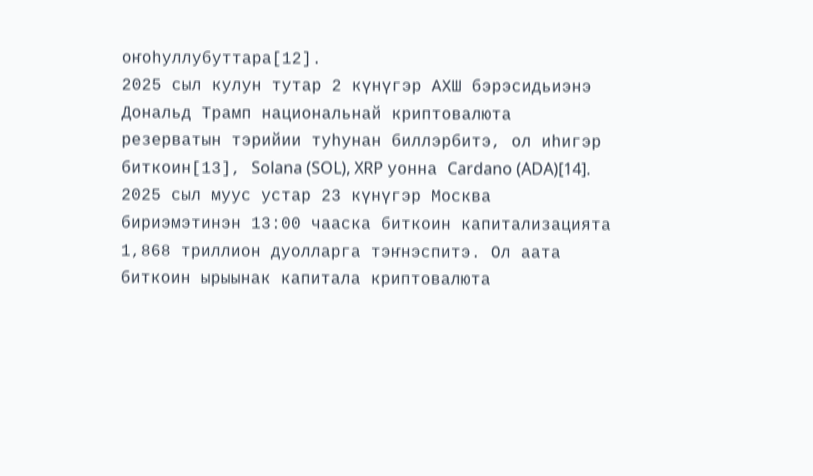оҥоһуллубуттара[12].
2025 сыл кулун тутар 2 күнүгэр АХШ бэрэсидьиэнэ Дональд Трамп национальнай криптовалюта резерватын тэрийии туһунан биллэрбитэ, ол иһигэр биткоин[13], Solana (SOL), XRP уонна Cardano (ADA)[14].
2025 сыл муус устар 23 күнүгэр Москва бириэмэтинэн 13:00 чааска биткоин капитализацията 1,868 триллион дуолларга тэҥнэспитэ. Ол аата биткоин ырыынак капитала криптовалюта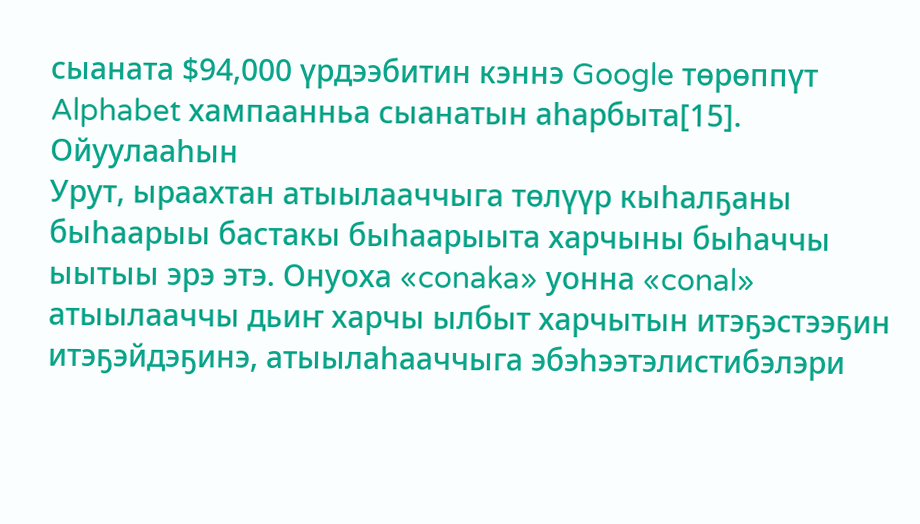сыаната $94,000 үрдээбитин кэннэ Google төрөппүт Alphabet хампаанньа сыанатын аһарбыта[15].
Ойуулааһын
Урут, ыраахтан атыылааччыга төлүүр кыһалҕаны быһаарыы бастакы быһаарыыта харчыны быһаччы ыытыы эрэ этэ. Онуоха «conaka» уонна «conal» атыылааччы дьиҥ харчы ылбыт харчытын итэҕэстээҕин итэҕэйдэҕинэ, атыылаһааччыга эбэһээтэлистибэлэри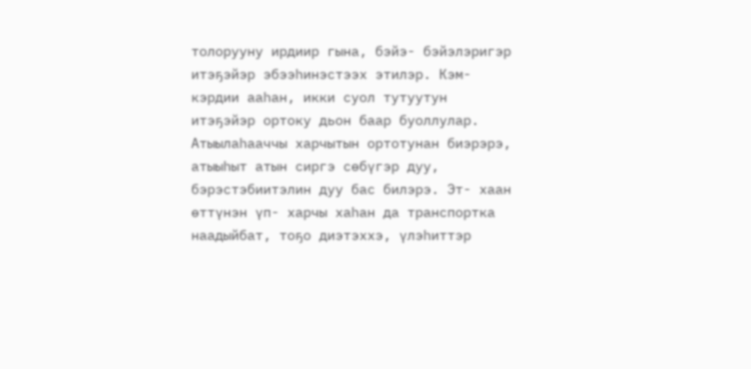толорууну ирдиир гына, бэйэ- бэйэлэригэр итэҕэйэр эбээһинэстээх этилэр. Кэм- кэрдии ааһан, икки суол тутуутун итэҕэйэр ортоку дьон баар буоллулар. Атыылаһааччы харчытын ортотунан биэрэрэ, атыыһыт атын сиргэ сөбүгэр дуу, бэрэстэбиитэлин дуу бас билэрэ. Эт- хаан өттүнэн үп- харчы хаһан да транспортка наадыйбат, тоҕо диэтэххэ, үлэһиттэр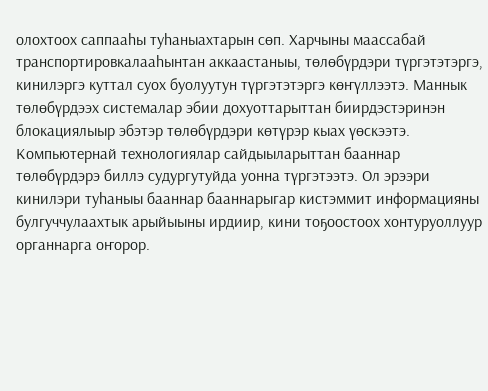олохтоох саппааһы туһаныахтарын сөп. Харчыны маассабай транспортировкалааһынтан аккаастаныы, төлөбүрдэри түргэтэтэргэ, кинилэргэ куттал суох буолуутун түргэтэтэргэ көҥүллээтэ. Маннык төлөбүрдээх системалар эбии дохуоттарыттан биирдэстэринэн блокациялыыр эбэтэр төлөбүрдэри көтүрэр кыах үөскээтэ. Компьютернай технологиялар сайдыыларыттан бааннар төлөбүрдэрэ биллэ судургутуйда уонна түргэтээтэ. Ол эрээри кинилэри туһаныы бааннар бааннарыгар кистэммит информацияны булгуччулаахтык арыйыыны ирдиир, кини тоҕоостоох хонтуруоллуур органнарга оҥорор.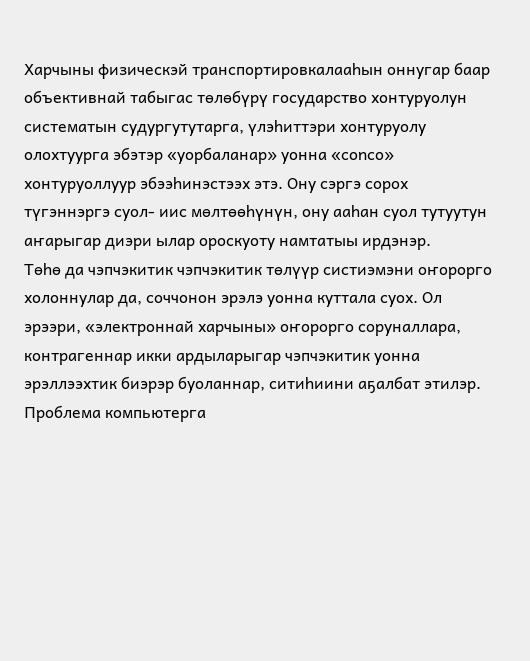Харчыны физическэй транспортировкалааһын оннугар баар объективнай табыгас төлөбүрү государство хонтуруолун систематын судургутутарга, үлэһиттэри хонтуруолу олохтуурга эбэтэр «уорбаланар» уонна «conco» хонтуруоллуур эбээһинэстээх этэ. Ону сэргэ сорох түгэннэргэ суол- иис мөлтөөһүнүн, ону ааһан суол тутуутун аҥарыгар диэри ылар ороскуоту намтатыы ирдэнэр.
Төһө да чэпчэкитик чэпчэкитик төлүүр систиэмэни оҥорорго холоннулар да, соччонон эрэлэ уонна куттала суох. Ол эрээри, «электроннай харчыны» оҥорорго соруналлара, контрагеннар икки ардыларыгар чэпчэкитик уонна эрэллээхтик биэрэр буоланнар, ситиһиини аҕалбат этилэр. Проблема компьютерга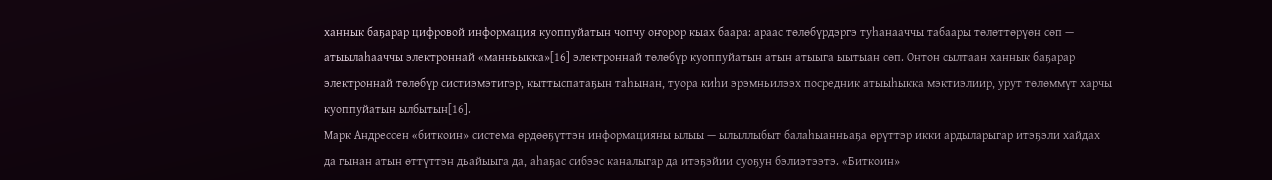ханнык баҕарар цифровой информация куоппуйатын чопчу оҥорор кыах баара: араас төлөбүрдэргэ туһанааччы табаары төлөттөрүөн сөп — атыылаһааччы электроннай «манньыкка»[16] электроннай төлөбүр куоппуйатын атын атыыга ыытыан сөп. Онтон сылтаан ханнык баҕарар электроннай төлөбүр систиэмэтигэр, кыттыспатаҕын таһынан, туора киһи эрэмньилээх посредник атыыһыкка мэктиэлиир, урут төлөммүт харчы куоппуйатын ылбытын[16].
Марк Андрессен «биткоин» система өрдөөҕүттэн информацияны ылыы — ылыллыбыт балаһыанньаҕа өрүттэр икки ардыларыгар итэҕэли хайдах да гынан атын өттүттэн дьайыыга да, аһаҕас сибээс каналыгар да итэҕэйии суоҕун бэлиэтээтэ. «Биткоин»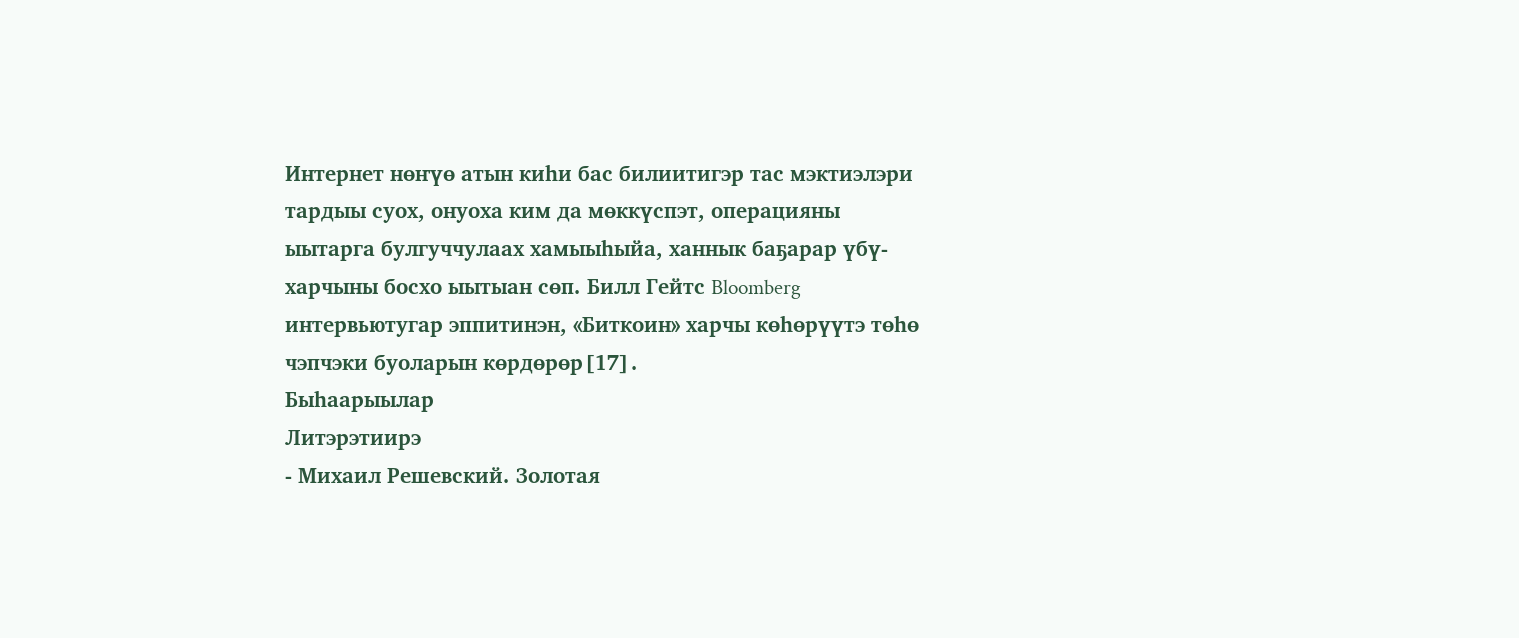Интернет нөҥүө атын киһи бас билиитигэр тас мэктиэлэри тардыы суох, онуоха ким да мөккүспэт, операцияны ыытарга булгуччулаах хамыыһыйа, ханнык баҕарар үбү-харчыны босхо ыытыан сөп. Билл Гейтс Bloomberg интервьютугар эппитинэн, «Биткоин» харчы көһөрүүтэ төһө чэпчэки буоларын көрдөрөр[17].
Быһаарыылар
Литэрэтиирэ
- Михаил Решевский. Золотая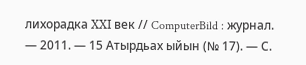лихорадка ΧΧΙ век // ComputerBild : журнал. — 2011. — 15 Атырдьах ыйын (№ 17). — С.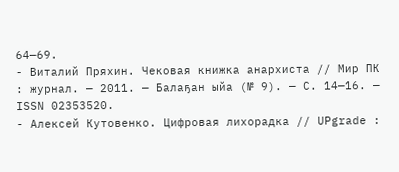64—69.
- Виталий Пряхин. Чековая книжка анархиста // Мир ПК : журнал. — 2011. — Балаҕан ыйа (№ 9). — С. 14—16. — ISSN 02353520.
- Алексей Кутовенко. Цифровая лихорадка // UPgrade :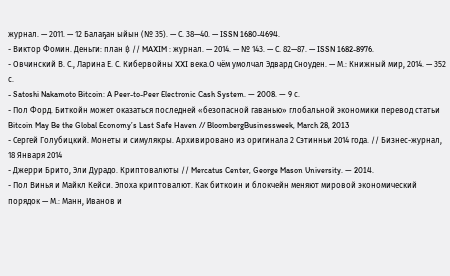журнал. — 2011. — 12 Балаҕан ыйын (№ 35). — С. 38—40. — ISSN 1680-4694.
- Виктор Фомин. Деньги: план ฿ // MAXIM : журнал. — 2014. — № 143. — С. 82—87. — ISSN 1682-8976.
- Овчинский В. С., Ларина Е. С. Кибервойны XXI века.О чём умолчал Эдвард Сноуден. — М.: Книжный мир, 2014. — 352 с.
- Satoshi Nakamoto Bitcoin: A Peer-to-Peer Electronic Cash System. — 2008. — 9 с.
- Пол Форд. Биткойн может оказаться последней «безопасной гаванью» глобальной экономики перевод статьи Bitcoin May Be the Global Economy’s Last Safe Haven // BloombergBusinessweek, March 28, 2013
- Сергей Голубицкий. Монеты и симулякры. Архивировано из оригинала 2 Сэтинньи 2014 года. // Бизнес-журнал, 18 Января 2014
- Джерри Брито, Эли Дурадо. Криптовалюты // Mercatus Center, George Mason University. — 2014.
- Пол Винья и Майкл Кейси. Эпоха криптовалют. Как биткоин и блокчейн меняют мировой экономический порядок — М.: Манн, Иванов и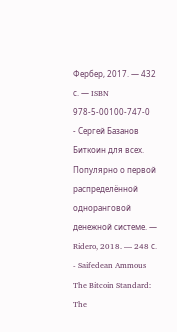Фербер, 2017. — 432 с. — ISBN 978-5-00100-747-0
- Сергей Базанов Биткоин для всех. Популярно о первой распределённой одноранговой денежной системе. — Ridero, 2018. — 248 с.
- Saifedean Ammous The Bitcoin Standard: The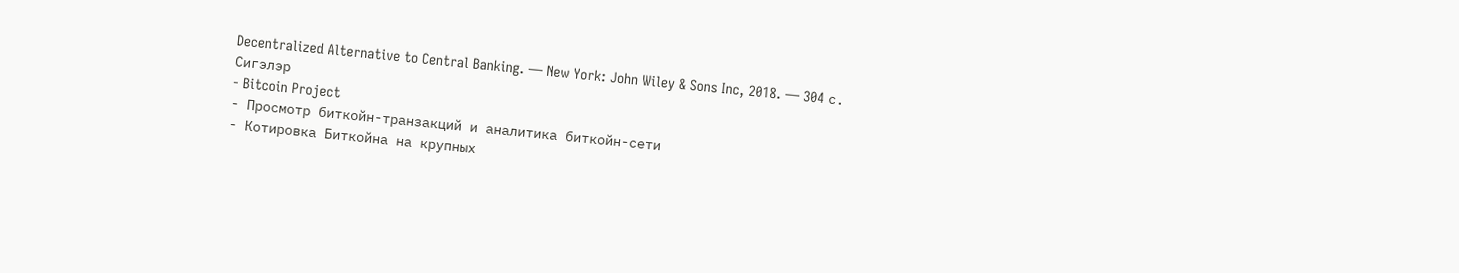Decentralized Alternative to Central Banking. — New York: John Wiley & Sons Inc, 2018. — 304 с.
Сигэлэр
- Bitcoin Project
- Просмотр биткойн-транзакций и аналитика биткойн-сети
- Котировка Биткойна на крупных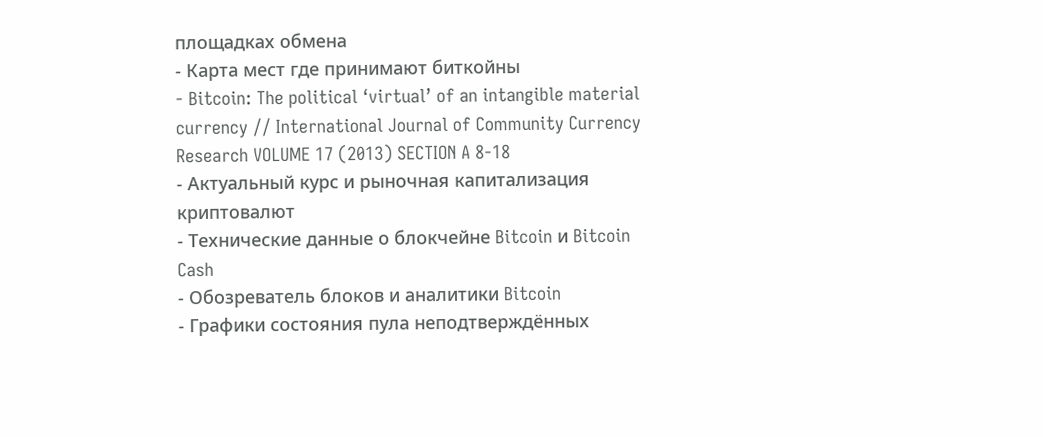площадках обмена
- Карта мест где принимают биткойны
- Bitcoin: The political ‘virtual’ of an intangible material currency // International Journal of Community Currency Research VOLUME 17 (2013) SECTION A 8-18
- Актуальный курс и рыночная капитализация криптовалют
- Технические данные о блокчейне Bitcoin и Bitcoin Cash
- Обозреватель блоков и аналитики Bitcoin
- Графики состояния пула неподтверждённых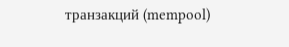транзакций (mempool)